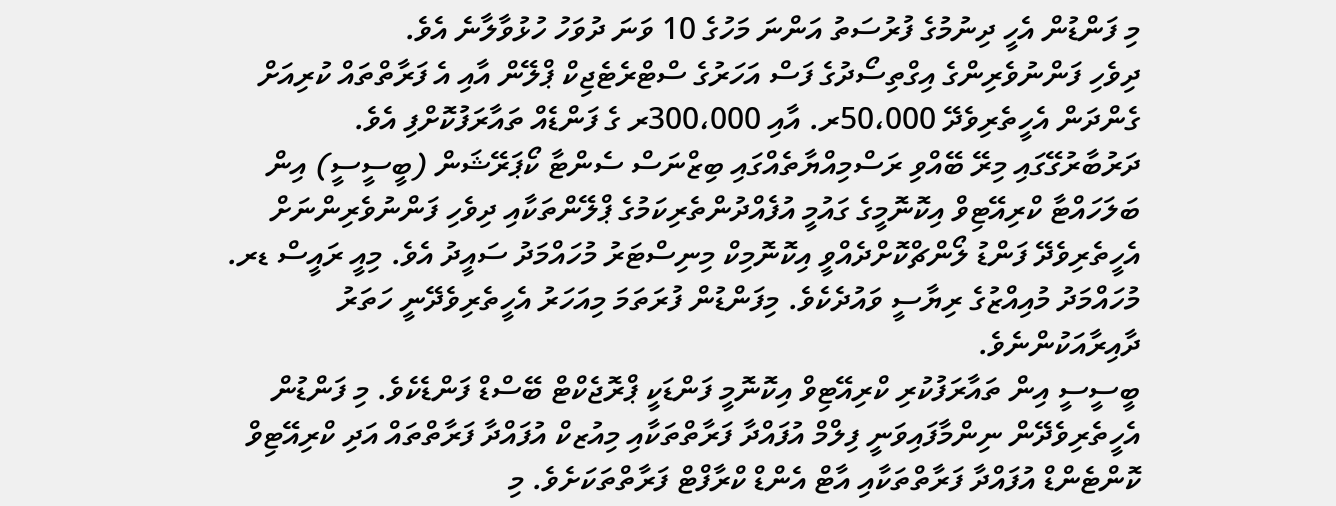މި ފަންޑުން އެހީ ދިނުމުގެ ފުރުސަތު އަންނަ މަހުގެ 10 ވަނަ ދުވަހު ހުޅުވާލާނެ އެވެ.
ދިވެހި ފަންނުވެރިންގެ އިގްތިސޯދުގެ ފަސް އަހަރުގެ ސްޓްރެޓެޖިކް ޕްލޭން އާއި އެ ފަރާތްތައް ކުރިއަށް ގެންދަން އެހީތެރިވެދޭ 50،000ރ. އާއި 300،000ރ ގެ ފަންޑެއް ތައާރަފުކޮށްފި އެވެ.
ދަރުބާރުގޭގައި މިރޭ ބޭއްވި ރަސްމިއްޔާތެއްގައި ބިޒްނަސް ސެންޓާ ކޯޕަރޭޝަން (ބީސީސީ) އިން ބަލަހައްޓާ ކްރިއޭޓިވް އިކޮނޮމީގެ ގައުމީ އުފެއްދުންތެރިކަމުގެ ޕްލޭންތަކާއި ދިވެހި ފަންނުވެރިންނަށް އެހީތެރިވެދޭ ފަންޑު ލޯންޗްކޮށްދެއްވީ އިކޮނޮމިކް މިނިސްޓަރު މުހައްމަދު ސައީދު އެވެ. މިއީ ރައީސް ޑރ. މުހައްމަދު މުއިއްޒުގެ ރިޔާސީ ވައުދެކެވެ. މިފަންޑުން ފުރަތަމަ މިއަހަރު އެހީތެރިވެދޭނީ ހަތަރު ދާއިރާއަކުންނެވެ.
ބީސީސީ އިން ތައާރަފުކުރި ކްރިއޭޓިވް އިކޮނޮމީ ފަންޑަކީ ޕްރޮޖެކްޓް ބޭސްޑް ފަންޑެކެވެ. މި ފަންޑުން އެހީތެރިވެދޭން ނިންމާފައިވަނީ ފިލްމް އުފައްދާ ފަރާތްތަކާއި މިއުޒކް އުފައްދާ ފަރާތްތައް އަދި ކްރިއޭޓިވް ކޮންޓެންޑް އުފައްދާ ފަރާތްތަކާއި އާޓް އެންޑް ކްރާފްޓް ފަރާތްތަކަށެވެ. މި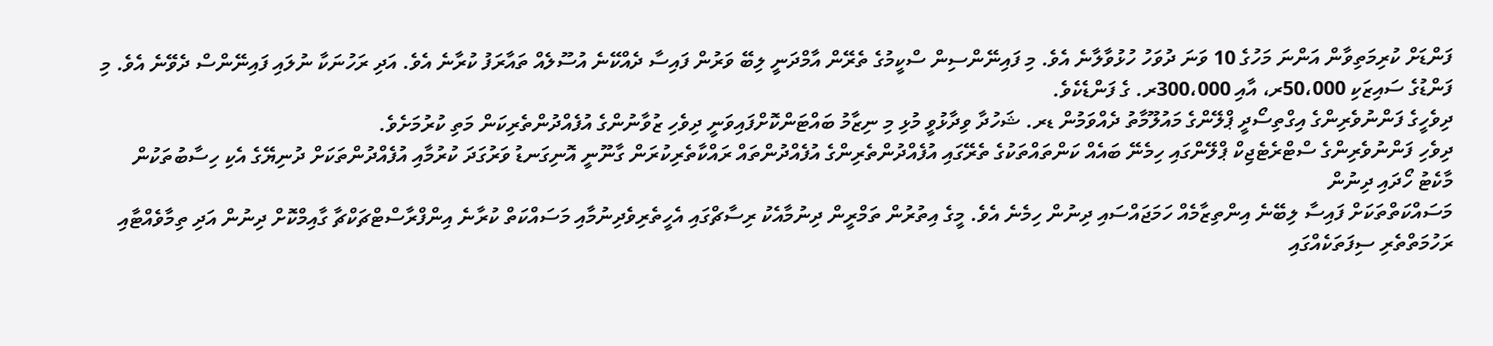ފަންޑަށް ކުރިމަތިވާން އަންނަ މަހުގެ 10 ވަނަ ދުވަހު ހުޅުވާލާނެ އެވެ. މި ފައިނޭންސިން ސްކީމުގެ ތެރޭން އާމްދަނީ ލިބޭ ވަރުން ފައިސާ ދެއްކޭނެ އުސޫލެއް ތައާރަފު ކުރާނެ އެވެ. އަދި ރަހުނަކާ ނުލައި ފައިނޭންސް ދެވޭނެ އެވެ. މި ފަންޑުގެ ސައިޒަކި 50،000ރ، އާއި 300،000ރ. ގެ ފަންޑެކެވެ.
ދިވެހީގެ ފަންނުވެރިންގެ އިގްތިސޯދީ ޕްލޭންގެ މައުލޫމާތު ދެއްވަމުން ޑރ. ޝަހުދާ ވިދާޅުވީ މުޅި މި ނިޒާމު ބައްޓަންކޮށްފައިވަނީ ދިވެހި ޒުވާނުންގެ އުފެއްދުންތެރިކަން މަތި ކުރުމަށެވެ.
ދިވެހި ފަންނުވެރިންގެ ސްޓްރެޓެޖިކް ޕްލޭންގައި ހިމެނޭ ބައެއް ކަންތައްތަކުގެ ތެރޭގައި އުފެއްދުންތެރިންގެ އުފެއްދުންތައް ރައްކާތެރިކުރަން ގާނޫނީ އޮނިގަނޑު ވަރުގަދަ ކުރުމާއި އުފެއްދުންތަކަށް ދުނިޔޭގެ އެކި ހިސާބުތަކުން މާކެޓު ހޯދައި ދިނުން
މަސައްކަތްތަކަށް ފައިސާ ލިބޭނެ އިންތިޒާމެއް ހަމަޖައްސައި ދިނުން ހިމެނެ އެވެ. މީގެ އިތުރުން ތަމްރީން ދިނުމާއެކު ރިސާޗްގައި އެހީތެރިވެދިނުމާއި މަސައްކަތް ކުރާނެ އިންފްރާސްޓްޗަކްޗާ ގާއިމްކޮށް ދިނުން އަދި ތިމާވެއްޓާއި ރަހުމަތްތެރި ސިފަތަކެއްގައި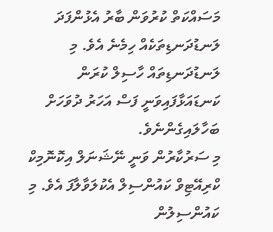މަސައްކަތް ކުރުވަން ބާރު އެޅުންފަދަ ލަނޑުދަނޑިތަކެއް ހިމެނެ އެވެ. މި ލަނޑުދަނޑިތައް ހާސިލް ކުރަން ކަނޑައަޅާފައިވަނީ ފަސް އަހަރު ދުވަހަށް ބަހާލައިގެންނެވެ.
މި ސަރުކާރުން ވަނީ ނޭޝަނަލް އިކޮނޮމިކް ކްރިއޭޓިވް ކައުންސިލް އެކުލަވާލާފަ އެވެ. މި ކައުންސިލުން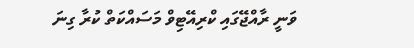ވަނީ ރާއްޖޭގައި ކްރިއޭޓިވް މަސައްކަތް ކުރާ ގިނަ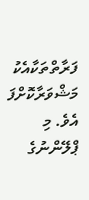ފަރާތްތަކާއެކު މަޝްވަރާކޮށްފަ އެވެ. މި ޕްލޭންނުގެ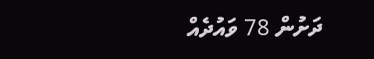ދަށުން 78 ވައުދެއް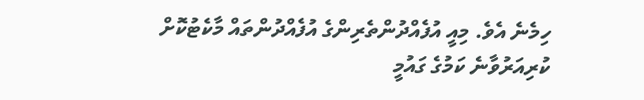ހިމެނެ އެވެ. މިއީ އުފެއްދުންތެރިންގެ އުފެއްދުންތައް މާކެޓުކޮށް ކުރިއަރުވާނެ ކަމުގެ ގައުމީ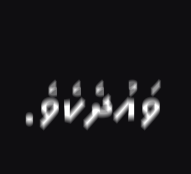ވައުދެކެވެ.